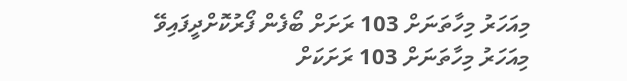މިއަހަރު މިހާތަނަށް 103 ރަށަށް ބޯފެން ފޯރުކޮށްދީފައިވޭ
މިއަހަރު މިހާތަނަށް 103 ރަށަކަށް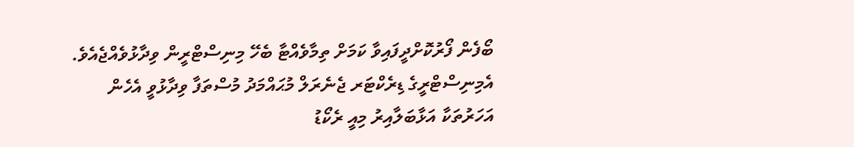ބޯފެން ފޯރުކޮށްދީފައިވާ ކަމަށް ތިމާވެއްޓާ ބެހޭ މިނިސްޓްރީން ވިދާޅުވެއްޖެއެވެ.
އެމިނިސްޓްރީގެ ޑިރެކްޓަރ ޖެނެރަލް މުޙައްމަދު މުސްތަފާ ވިދާޅުވީ އެހެން އަހަރުތަކާ އަޅާބަލާއިރު މިއީ ރެކޯޑު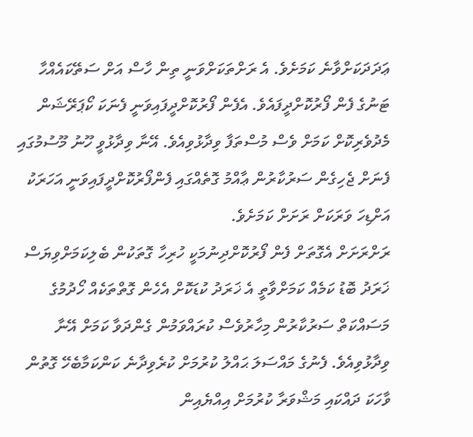ޢަދަދަކަށްވާނެ ކަމަށެވެ. އެ ރަށްތަކަށްވަނީ ތިން ހާސް އަށް ސަތޭކައެއްހާ ޓަނުގެ ފެން ފޯރުކޮށްދީފައެވެ. އެފެން ފޯރުކޮށްދީފައިވަނީ ފެނަކަ ކޯޕަރޭޝަން މެދުވެރިކޮށް ކަމަށް ވެސް މުސްތަފާ ވިދާޅުވިއެވެ. އޭނާ ވިދާޅުވީ ހޫނު މޫސުމުގައި ފެނަށް ޖެހިގެން ސަރުކާރުން ޢާއްމު ގޮތެއްގައި ފެންފޯރުކޮށްދީފައިވަނީ އަހަރަކު އަށްޑިހަ ވަރަކަށް ރަށަށް ކަމަށެވެ.
ރަށްރަށަށް އެގޮތަށް ފެން ފޯރުކޮށްދިނުމަކީ ހުރިހާ ގޮތަކުން ބެލިކަމަށްވިޔަސް ޚަރަދު ބޮޑު ކަމެއް ކަމަށްވާތީ އެ ޚަރަދު ކުޑަކޮށް އެހެން ގޮތްތަކެއް ހޯދުމުގެ މަސައްކަތް ސަރުކާރުން މިހާރުވެސް ކުރައްވަމުން ގެންދަވާ ކަމަށް އޭނާ ވިދާޅުވިއެވެ. ފެނުގެ މައްސަލަ ޙައްލު ކުރުމަށް ކުރެވިދާނެ ކަންކަމާބެހޭ ގޮތުން ވާހަކަ ދައްކައި މަޝްވަރާ ކުރުމަށް އިއްޔެއިން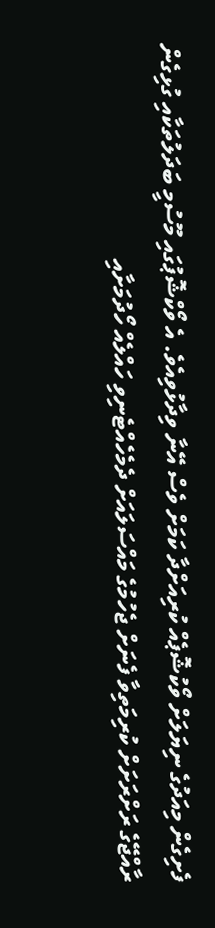ފެށިގެން މިއަދުގެ ނިޔަލަށް ވޯކުޝޮޕެއް ކުރިއަށްދާ ކަމަށް ވެސް އޭނާ ވިދާޅުވިއެވެ. އެ ވޯކްޝޮޕުގައި މޫސުމީ ބަދަލުތަކާއި ގުޅިގެން ރާއްޖޭގެ ރަށްރަށަށް ކުރިމަތިވާ ފެނަށް ޖެހުމުގެ މައްސަލައަށް ދެމެހެއްޓެނިވި ހައްލެއް ހޯދުމަށާއި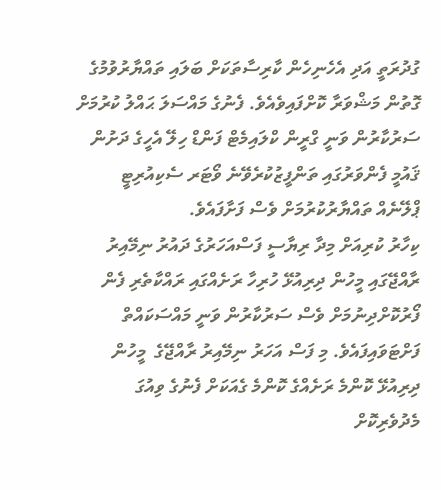ގުދުރަތީ އަދި އެހެނިހެން ކާރިސާތަކަށް ބަލައި ތައްޔާރުވުމުގެ ގޮތުން މަޝްވަރާ ކޮށްފައިވެއެވެ. ފެނުގެ މައްސަލަ ޙައްލު ކުރުމަށް ސަރުކާރުން ވަނީ ގްރީން ކްލައިމެޓް ފަންޑް ހިލޭ އެހީގެ ދަށުން ޤައުމީ ފެންވަރުގައި ތަންފީޒުކުރެވޭނެ ވޯޓަރ ސެކިއުރިޓީ ޕްލޭނެއް ތައްޔާރުކުރުމަށް ވެސް ފަށާފައެވެ.
ކިހާރު ކުރިއަށް މިދާ ރިޔާސީ ފަސްއަހަރުގެ ދައުރު ނިމޭއިރު ރާއްޖޭގައި މީހުން ދިރިއުޅޭ ހުރިހާ ރަށެއްގައި ރައްކާތެރި ފެން ފޯރުކޮށްދިނުމަށް ވެސް ސަރުކާރުން ވަނީ މައްސަކައްތް ފަށްޓަވައިފައެވެ. މި ފަސް އަހަރު ނިމޭއިރު ރާއްޖޭގެ  މީހުން ދިރިއުޅޭ ކޮންމެ ރަށެއްގެ ކޮންމެ ގެއަކަށް ފެނުގެ ވިއުގަ މެދުވެރިކޮށް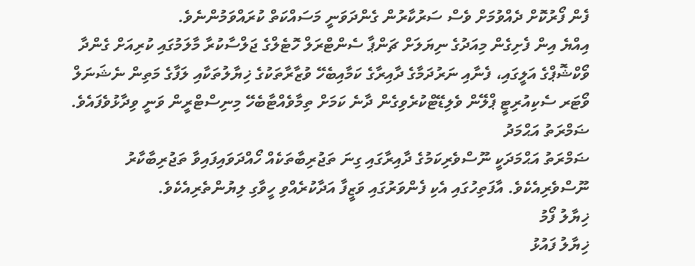ފެން ފޯރުކޮށް ދެއްވުމަށް ވެސް ސަރުކާރުން ގެންދަވަނީ މަސައްކަތް ކުރައްވަމުންނެވެ.
އިއްޔެ އިން ފެށިގެން މިއަދުގެ ނިޔަލަށް ޗަންޕާ ސެންޓްރަލް ހޮޓެލްގެ ޖަލްސާކުރާ މާލަމުގައި ކުރިއަށް ގެންދާ ވޯކްޝޮޕްގެ އަލީގައި، ފެނާއި ނަރުދަމާގެ ދާއިރާގެ ކަމާއިބެހޭ ވުޒާރާތަކުގެ ޚިޔާލުތަކާއި ލަފާގެ މަތިން ނެޝަނަލް ވޯޓަރ ސެކިއުރިޓީ ޕްލޭން ވެލިޑޭޓްކުރެވިގެން ދާނެ ކަމަށް ތިމާވެއްޓާބެހޭ މިނިސްޓްރީން ވަނީ ވިދާޅުވެފައެވެ.
ޟަމްރަތު އަޙްމަދު
ޟަމްރަތު އަޙްމަދަކީ ނޫސްވެރިކަމުގެ ދާއިރާގައި ގިނަ ތަޖުރިބާތަކެއް ހޯއްދަވައިފައިވާ ތަޖުރިބާކާރު ނޫސްވެރިއެކެވެ. އާފަތިހުގައި އެކި ފެންވަރުގައި ވަޒީފާ އަދާކުރެއްވި ހީވާގި ލިޔުންތެރިއެކެވެ.
ޚިޔާލު ފޯމު
ޚިޔާލު ފައުޅު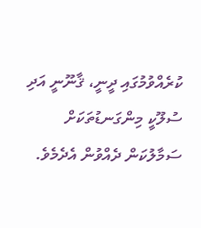ކުރެއްވުމުގައި ދީނީ، ޤާނޫނީ އަދި ސުލޫކީ މިންގަނޑުތަކަށް ސަމާލުކަން ދެއްވުން އެދެމެވެ.